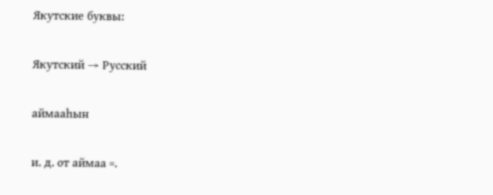Якутские буквы:

Якутский → Русский

аймааһын

и. д. от аймаа =.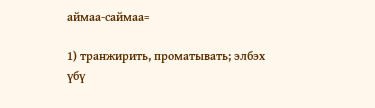аймаа-саймаа=

1) транжирить, проматывать; элбэх үбү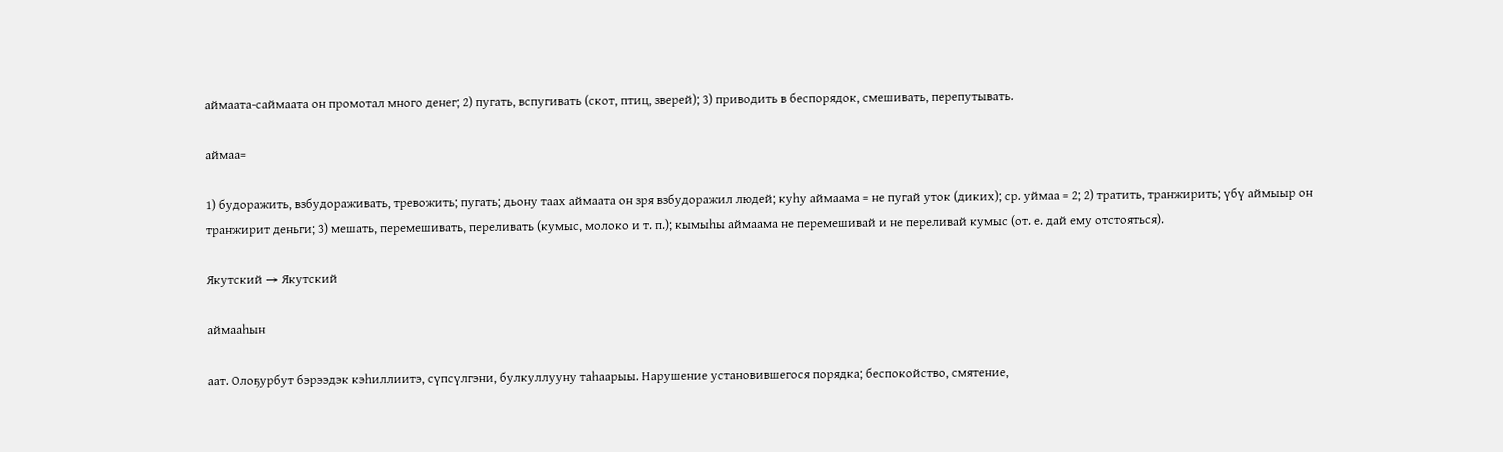аймаата-саймаата он промотал много денег; 2) пугать, вспугивать (скот, птиц, зверей); 3) приводить в беспорядок, смешивать, перепутывать.

аймаа=

1) будоражить, взбудораживать, тревожить; пугать; дьону таах аймаата он зря взбудоражил людей; куһу аймаама = не пугай уток (диких); ср. уймаа = 2; 2) тратить, транжирить; үбү аймыыр он транжирит деньги; 3) мешать, перемешивать, переливать (кумыс, молоко и т. п.); кымыһы аймаама не перемешивай и не переливай кумыс (от. е. дай ему отстояться).

Якутский → Якутский

аймааһын

аат. Олоҕурбут бэрээдэк кэһиллиитэ, сүпсүлгэни, булкуллууну таһаарыы. Нарушение установившегося порядка; беспокойство, смятение,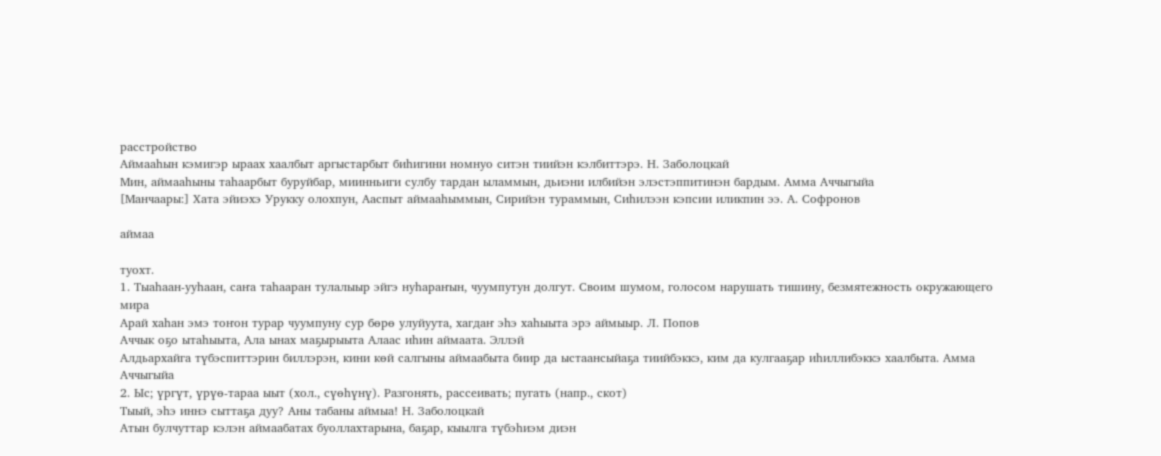расстройство
Аймааһын кэмигэр ыраах хаалбыт аргыстарбыт биһигини номнуо ситэн тиийэн кэлбиттэрэ. Н. Заболоцкай
Мин, аймааһыны таһаарбыт буруйбар, миинньиги сулбу тардан ыламмын, дьиэни илбийэн элэстэппитинэн бардым. Амма Аччыгыйа
[Манчаары:] Хата эйиэхэ Урукку олохпун, Ааспыт аймааһыммын, Сирийэн тураммын, Сиһилээн кэпсии иликпин ээ. А. Софронов

аймаа

туохт.
1. Тыаһаан-ууһаан, саҥа таһааран тулалыыр эйгэ нуһараҥын, чуумпутун долгут. Своим шумом, голосом нарушать тишину, безмятежность окружающего мира
Арай хаһан эмэ тоҥон турар чуумпуну сур бөрө улуйуута, хагдаҥ эһэ хаһыыта эрэ аймыыр. Л. Попов
Аччык оҕо ытаһыыта, Ала ынах маҕырыыта Алаас иһин аймаата. Эллэй
Алдьархайга түбэспиттэрин биллэрэн, кини көй салгыны аймаабыта биир да ыстаансыйаҕа тиийбэккэ, ким да кулгааҕар иһиллибэккэ хаалбыта. Амма Аччыгыйа
2. Ыс; үргүт, үрүө-тараа ыыт (хол., сүөһүнү). Разгонять, рассеивать; пугать (напр., скот)
Тыый, эһэ иннэ сыттаҕа дуу? Аны табаны аймыа! Н. Заболоцкай
Атын булчуттар кэлэн аймаабатах буоллахтарына, баҕар, кыылга түбэһиэм диэн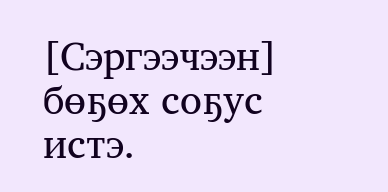[Сэргээчээн] бөҕөх соҕус истэ.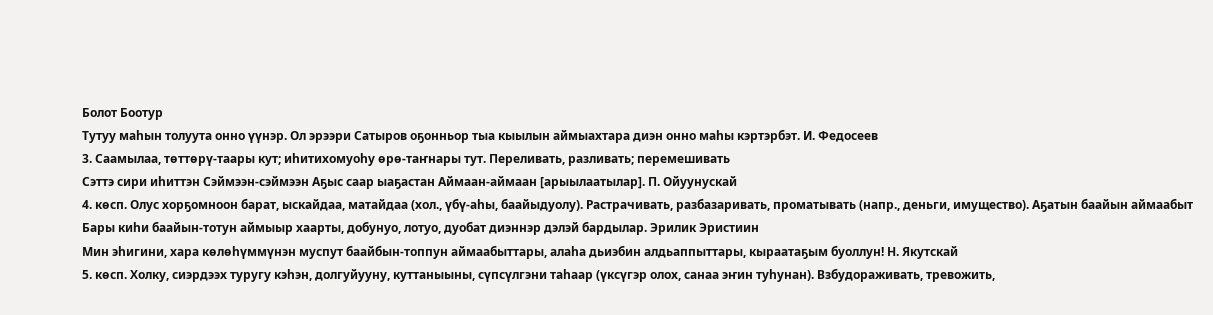Болот Боотур
Тутуу маһын толуута онно үүнэр. Ол эрээри Сатыров оҕонньор тыа кыылын аймыахтара диэн онно маһы кэртэрбэт. И. Федосеев
3. Саамылаа, төттөрү-таары кут; иһитихомуоһу өрө-таҥнары тут. Переливать, разливать; перемешивать
Сэттэ сири иһиттэн Сэймээн-сэймээн Аҕыс саар ыаҕастан Аймаан-аймаан [арыылаатылар]. П. Ойуунускай
4. көсп. Олус хорҕомноон барат, ыскайдаа, матайдаа (хол., үбү-аһы, баайыдуолу). Растрачивать, разбазаривать, проматывать (напр., деньги, имущество). Аҕатын баайын аймаабыт
Бары киһи баайын-тотун аймыыр хаарты, добунуо, лотуо, дуобат диэннэр дэлэй бардылар. Эрилик Эристиин
Мин эһигини, хара көлөһүммүнэн муспут баайбын-топпун аймаабыттары, алаһа дьиэбин алдьаппыттары, кыраатаҕым буоллун! Н. Якутскай
5. көсп. Холку, сиэрдээх туругу кэһэн, долгуйууну, куттаныыны, сүпсүлгэни таһаар (үксүгэр олох, санаа эҥин туһунан). Взбудораживать, тревожить,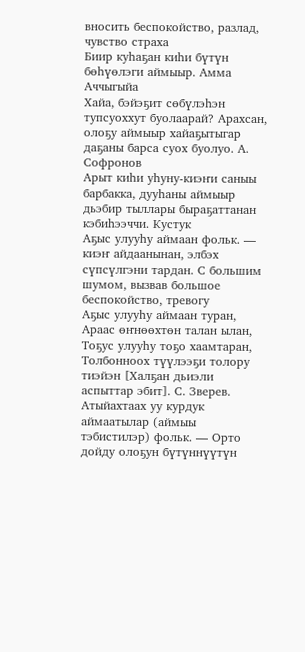вносить беспокойство, разлад, чувство страха
Биир куһаҕан киһи бүтүн бөһүөлэги аймыыр. Амма Аччыгыйа
Хайа, бэйэҕит сөбүлэһэн тупсуоххут буолаарай? Арахсан, олоҕу аймыыр хайаҕытыгар даҕаны барса суох буолуо. А. Софронов
Арыт киһи уһуну-киэҥи саныы барбакка, дууһаны аймыыр дьэбир тыллары быраҕаттанан кэбиһээччи. Кустук
Аҕыс улууһу аймаан фольк. — киэҥ айдаанынан, элбэх сүпсүлгэни тардан. С большим шумом, вызвав большое беспокойство, тревогу
Аҕыс улууһу аймаан туран, Араас өҥнөөхтөн талан ылан, Тоҕус улууһу тоҕо хаамтаран, Толбонноох түүлээҕи толору тиэйэн [Халҕан дьиэли аспыттар эбит]. С. Зверев. Атыйахтаах уу курдук аймаатылар (аймыы тэбистилэр) фольк. — Орто дойду олоҕун бүтүннүүтүн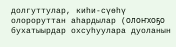долгуттулар, киһи-сүөһү олороруттан аһардылар (олоҥхоҕо бухатыырдар охсуһуулара дуоланын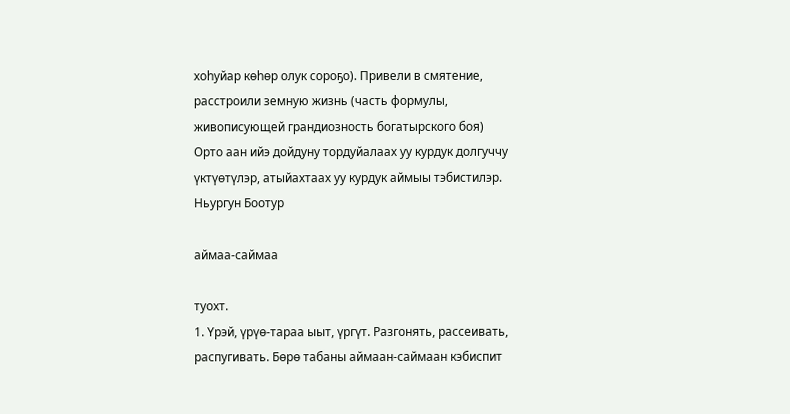хоһуйар көһөр олук сороҕо). Привели в смятение, расстроили земную жизнь (часть формулы, живописующей грандиозность богатырского боя)
Орто аан ийэ дойдуну тордуйалаах уу курдук долгуччу үктүөтүлэр, атыйахтаах уу курдук аймыы тэбистилэр. Ньургун Боотур

аймаа-саймаа

туохт.
1. Үрэй, үрүө-тараа ыыт, үргүт. Разгонять, рассеивать, распугивать. Бөрө табаны аймаан-саймаан кэбиспит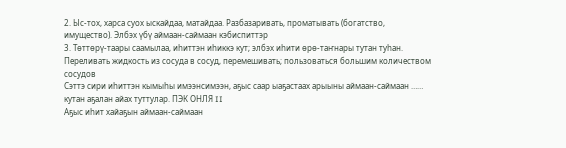2. Ыс-тох, харса суох ыскайдаа, матайдаа. Разбазаривать, проматывать (богатство, имущество). Элбэх үбү аймаан-саймаан кэбиспиттэр
3. Төттөрү-таары саамылаа, иһиттэн иһиккэ кут; элбэх иһити өрө-таҥнары тутан туһан. Переливать жидкость из сосуда в сосуд, перемешивать; пользоваться большим количеством сосудов
Сэттэ сири иһиттэн кымыһы имээнсимээн, аҕыс саар ыаҕастаах арыыны аймаан-саймаан …… кутан аҕалан айах туттулар. ПЭК ОНЛЯ II
Аҕыс иһит хайаҕын аймаан-саймаан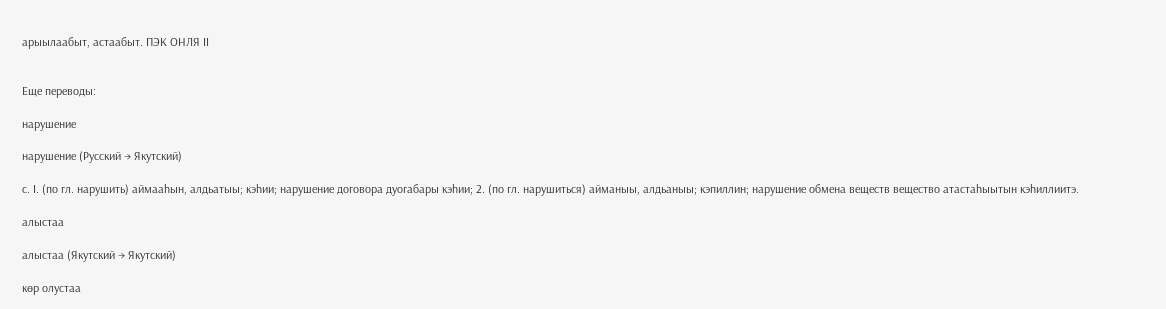арыылаабыт, астаабыт. ПЭК ОНЛЯ II


Еще переводы:

нарушение

нарушение (Русский → Якутский)

с. I. (по гл. нарушить) аймааһын, алдьатыы; кэһии; нарушение договора дуогабары кэһии; 2. (по гл. нарушиться) айманыы, алдьаныы; кэпиллин; нарушение обмена веществ вещество атастаһыытын кэһиллиитэ.

алыстаа

алыстаа (Якутский → Якутский)

көр олустаа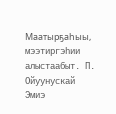Маатырҕаһыы, мээтиргэһии алыстаабыт. П. Ойуунускай
Эмиэ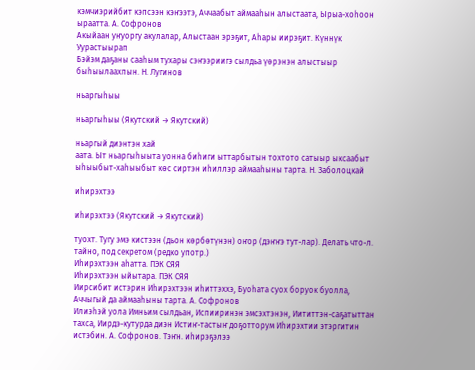кэмчиэрийбит кэпсээн кэҥээтэ, Аччаабыт аймааһын алыстаата, Ырыа-хоһоон ыраатта. А. Софронов
Акыйаан уҥуоргу акулалар, Алыстаан эрэҕит, Аһары иирэҕит. Күннүк Уурастыырап
Бэйэм даҕаны сааһым тухары сэҥээриигэ сылдьа үөрэнэн алыстыыр быһыылаахпын. Н. Лугинов

ньаргыһыы

ньаргыһыы (Якутский → Якутский)

ньаргый диэнтэн хай
аата. Ыт ньаргыһыыта уонна биһиги ыттарбытын тохтото сатыыр ыксаабыт ыһыыбыт-хаһыыбыт көс сиртэн иһиллэр аймааһыны тарта. Н. Заболоцкай

иһирэхтээ

иһирэхтээ (Якутский → Якутский)

туохт. Тугу эмэ кистээн (дьон көрбөтүнэн) оҥор (дэҥҥэ тут-лар). Делать что-л. тайно, под секретом (редко употр.)
Иһирэхтээн аһатта. ПЭК СЯЯ
Иһирэхтээн ыйытара. ПЭК СЯЯ
Иирсибит истэрин Иһирэхтээн иһиттэххэ, Буоһата суох боруок буолла, Аччыгый да аймааһыны тарта. А. Софронов
Илиэһэй уола Имньим сылдьан, Испииринэн эмсэхтэнэн, Иититтэн-саҕатыттан тахса, Иирдэ-кутурда диэн Истиҥ-тастыҥ доҕотторум Иһирэхтии этэргитин истэбин. А. Софронов. Тэҥн. иһирэҕэлээ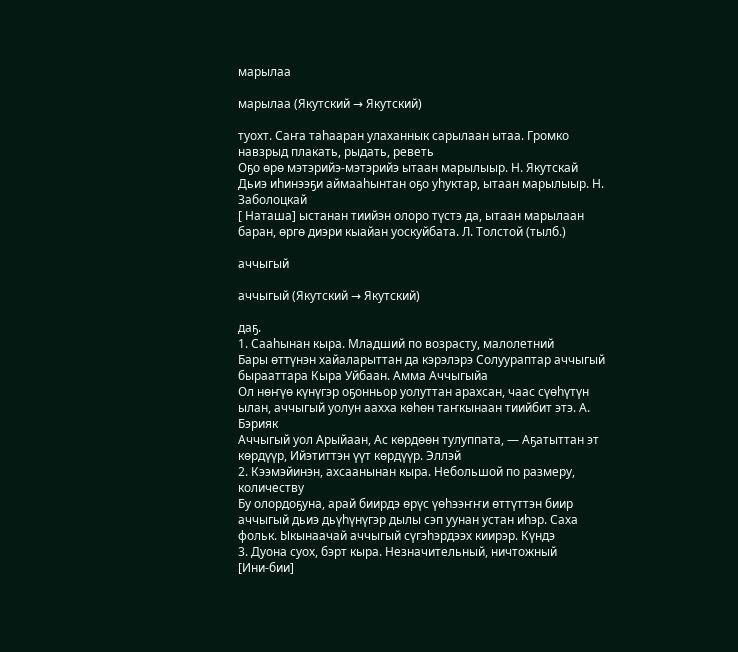марылаа

марылаа (Якутский → Якутский)

туохт. Саҥа таһааран улаханнык сарылаан ытаа. Громко навзрыд плакать, рыдать, реветь
Оҕо өрө мэтэрийэ-мэтэрийэ ытаан марылыыр. Н. Якутскай
Дьиэ иһинээҕи аймааһынтан оҕо уһуктар, ытаан марылыыр. Н. Заболоцкай
[ Наташа] ыстанан тиийэн олоро түстэ да, ытаан марылаан баран, өргө диэри кыайан уоскуйбата. Л. Толстой (тылб.)

аччыгый

аччыгый (Якутский → Якутский)

даҕ.
1. Сааһынан кыра. Младший по возрасту, малолетний
Бары өттүнэн хайаларыттан да кэрэлэрэ Солуураптар аччыгый бырааттара Кыра Уйбаан. Амма Аччыгыйа
Ол нөҥүө күнүгэр оҕонньор уолуттан арахсан, чаас сүөһүтүн ылан, аччыгый уолун аахха көһөн таҥкынаан тиийбит этэ. А. Бэрияк
Аччыгый уол Арыйаан, Ас көрдөөн тулуппата, — Аҕатыттан эт көрдүүр, Ийэтиттэн үүт көрдүүр. Эллэй
2. Кээмэйинэн, ахсаанынан кыра. Небольшой по размеру, количеству
Бу олордоҕуна, арай биирдэ өрүс үөһээҥҥи өттүттэн биир аччыгый дьиэ дьүһүнүгэр дылы сэп уунан устан иһэр. Саха фольк. Ыкынаачай аччыгый сүгэһэрдээх киирэр. Күндэ
3. Дуона суох, бэрт кыра. Незначительный, ничтожный
[Ини-бии]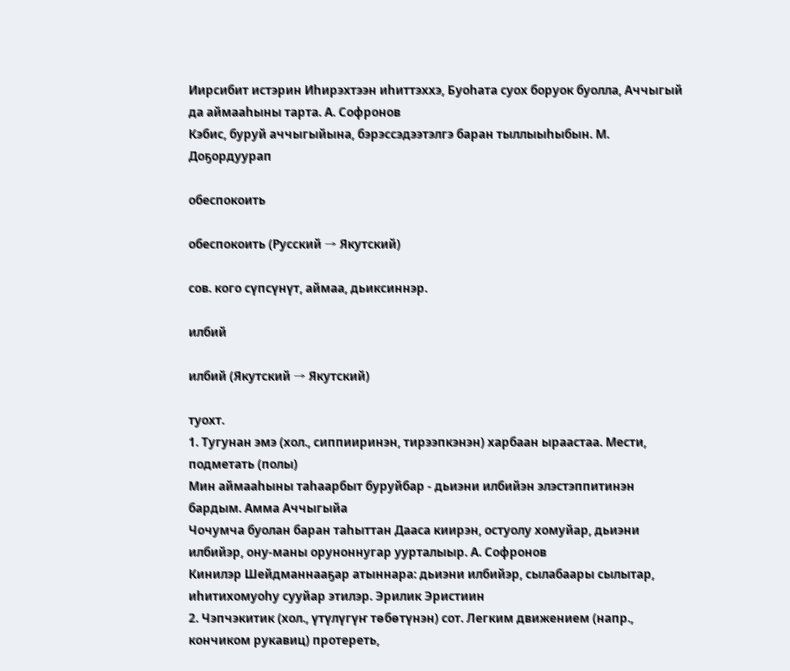Иирсибит истэрин Иһирэхтээн иһиттэххэ, Буоһата суох боруок буолла, Аччыгый да аймааһыны тарта. А. Софронов
Кэбис, буруй аччыгыйына, бэрэссэдээтэлгэ баран тыллыыһыбын. М. Доҕордуурап

обеспокоить

обеспокоить (Русский → Якутский)

сов. кого сүпсүнүт, аймаа, дьиксиннэр.

илбий

илбий (Якутский → Якутский)

туохт.
1. Тугунан эмэ (хол., сиппииринэн, тирээпкэнэн) харбаан ыраастаа. Мести, подметать (полы)
Мин аймааһыны таһаарбыт буруйбар - дьиэни илбийэн элэстэппитинэн бардым. Амма Аччыгыйа
Чочумча буолан баран таһыттан Дааса киирэн, остуолу хомуйар, дьиэни илбийэр, ону-маны оруноннугар уурталыыр. А. Софронов
Кинилэр Шейдманнааҕар атыннара: дьиэни илбийэр, сылабаары сылытар, иһитихомуоһу сууйар этилэр. Эрилик Эристиин
2. Чэпчэкитик (хол., үтүлүгүҥ төбөтүнэн) сот. Легким движением (напр., кончиком рукавиц) протереть,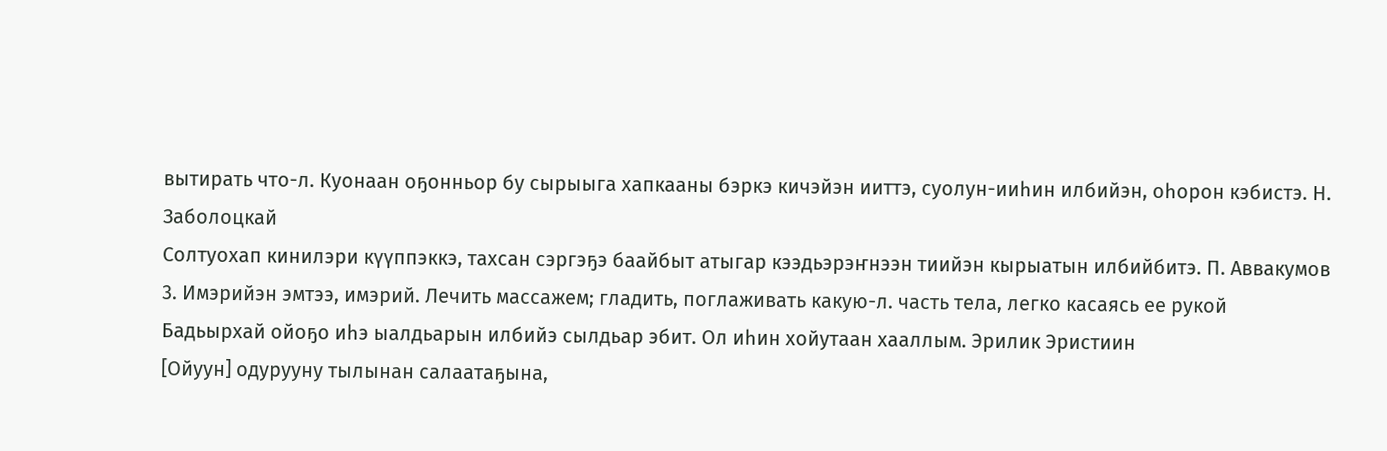вытирать что-л. Куонаан оҕонньор бу сырыыга хапкааны бэркэ кичэйэн ииттэ, суолун-ииһин илбийэн, оһорон кэбистэ. Н. Заболоцкай
Солтуохап кинилэри күүппэккэ, тахсан сэргэҕэ баайбыт атыгар кээдьэрэҥнээн тиийэн кырыатын илбийбитэ. П. Аввакумов
3. Имэрийэн эмтээ, имэрий. Лечить массажем; гладить, поглаживать какую-л. часть тела, легко касаясь ее рукой
Бадьырхай ойоҕо иһэ ыалдьарын илбийэ сылдьар эбит. Ол иһин хойутаан хааллым. Эрилик Эристиин
[Ойуун] одурууну тылынан салаатаҕына,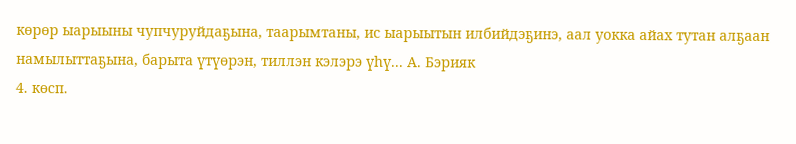көрөр ыарыыны чупчуруйдаҕына, таарымтаны, ис ыарыытын илбийдэҕинэ, аал уокка айах тутан алҕаан намылыттаҕына, барыта үтүөрэн, тиллэн кэлэрэ үһү... А. Бэрияк
4. көсп.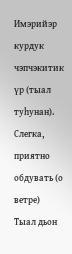Имэрийэр курдук чэпчэкитик үр (тыал туһунан). Слегка, приятно обдувать (о ветре)
Тыал дьон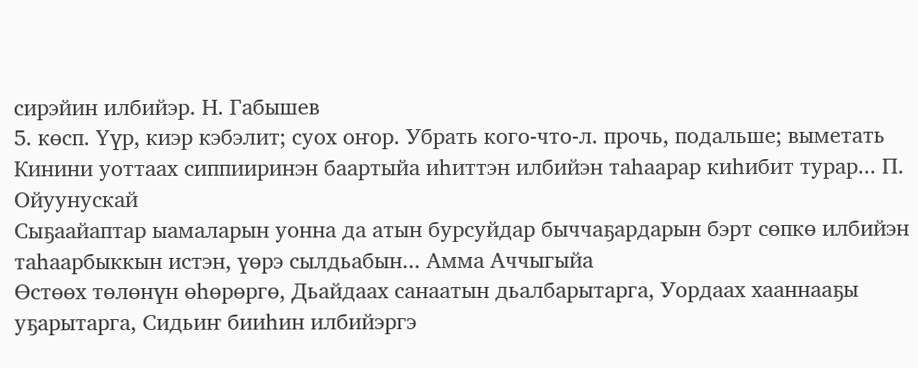сирэйин илбийэр. Н. Габышев
5. көсп. Үүр, киэр кэбэлит; суох оҥор. Убрать кого-что-л. прочь, подальше; выметать
Кинини уоттаах сиппииринэн баартыйа иһиттэн илбийэн таһаарар киһибит турар... П. Ойуунускай
Сыҕаайаптар ыамаларын уонна да атын бурсуйдар быччаҕардарын бэрт сөпкө илбийэн таһаарбыккын истэн, үөрэ сылдьабын... Амма Аччыгыйа
Өстөөх төлөнүн өһөрөргө, Дьайдаах санаатын дьалбарытарга, Уордаах хааннааҕы уҕарытарга, Сидьиҥ бииһин илбийэргэ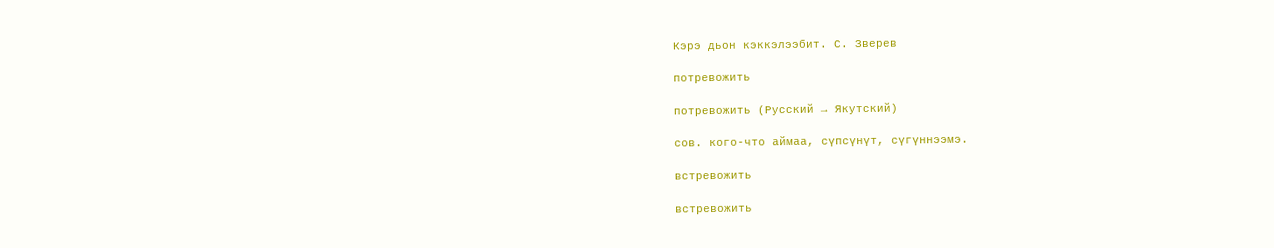Кэрэ дьон кэккэлээбит. С. Зверев

потревожить

потревожить (Русский → Якутский)

сов. кого-что аймаа, сүпсүнүт, сүгүннээмэ.

встревожить

встревожить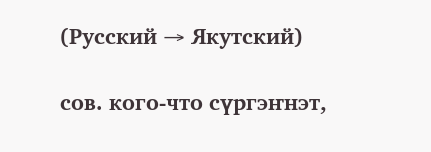(Русский → Якутский)

сов. кого-что сүргэҥнэт,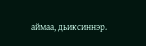аймаа, дьиксиннэр.